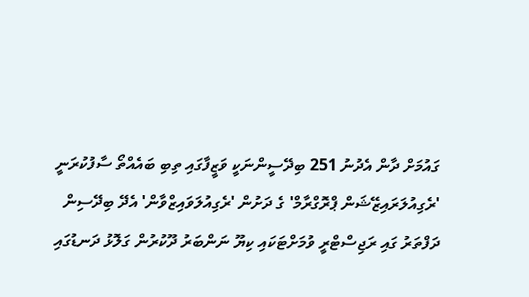ގައުމަށް ދާން އެދުނު 251 ބިދޭސީންނަކީ ވަޒީފާގައި ތިބި ބައެއްތޯ ސާފުކުރަނީ
'ރެގިއުލަރައިޒޭޝަން ޕްރޮގްރާމް' ގެ ދަށުން 'ރެގިއުލަވައިޒްވާން' އެދޭ ބިދޭސިން ދަފްތަރު ގައި ރަޖިސްޓްރީ ވުމަށްޓަކައި ކިޔޫ ނަންބަރު ދޫކުރުން ގަލޮޅު ދަނޑުގައި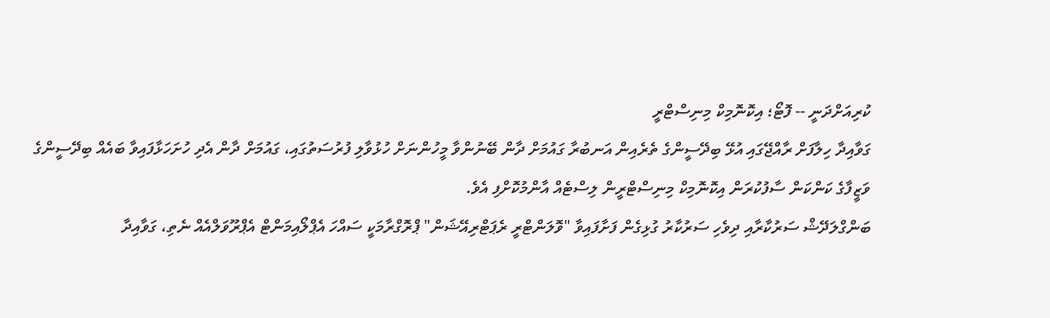ކުރިއަށްދަނީ -- ފޮޓޯ؛ އިކޮނޮމިކް މިނިސްޓްރީ
ގަވާއިދާ ހިލާފަށް ރާއްޖޭގައި އުޅޭ ބިދޭސީންގެ ތެރެއިން އަނބުރާ ގައުމަށް ދާން ބޭނުންވާ މީހުންނަށް ހުޅުވާލި ފުރުސަތުގައި، ގައުމަށް ދާން އެދި ހުށަހަޅާފައިވާ ބައެއް ބިދޭސީންގެ ވަޒީފާގެ ކަންކަން ސާފުކުރަން އިކޮނޮމިކް މިނިސްޓްރީން ލިސްޓެއް އާންމުކޮށްފި އެވެ.
ބަންގްލަދޭޝް ސަރުކާރާއި ދިވެހި ސަރުކާރު ގުޅިގެން ފަށާފައިވާ "ވޮލަންޓްރީ ރެޕަޓްރިއޭޝަން" ޕްރޮގްރާމަކީ ސައްހަ އެޕްލޯއިމަންޓް އެޕްރޫވަލްއެއް ނެތި، ގަވާއިދާ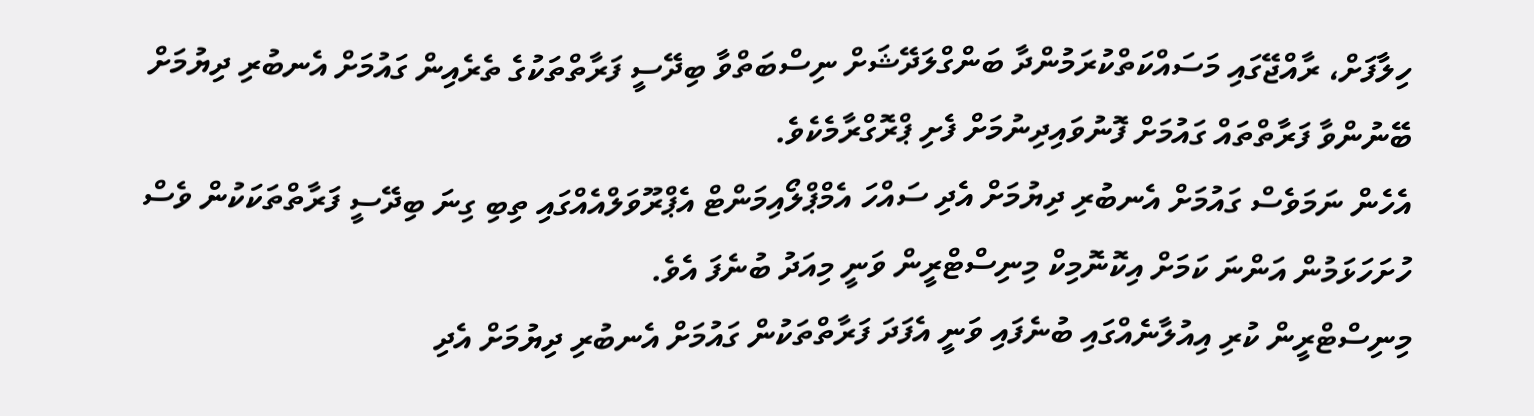ހިލާފަށް، ރާއްޖޭގައި މަސައްކަތްކުރަމުންދާ ބަންގްލަދޭޝަށް ނިސްބަތްވާ ބިދޭސީ ފަރާތްތަކުގެ ތެރެއިން ގައުމަށް އެނބުރި ދިޔުމަށް ބޭނުންވާ ފަރާތްތައް ގައުމަށް ފޮނުވައިދިނުމަށް ފެށި ޕްރޮގްރާމެކެވެ.
އެހެން ނަމަވެސް ގައުމަށް އެނބުރި ދިޔުމަށް އެދި ސައްހަ އެމްޕްލޯއިމަންޓް އެޕްރޫވަލްއެއްގައި ތިބި ގިނަ ބިދޭސީ ފަރާތްތަކަކުން ވެސް ހުށަހަޅަމުން އަންނަ ކަމަށް އިކޮނޮމިކް މިނިސްޓްރީން ވަނީ މިއަދު ބުނެފަ އެވެ.
މިނިސްޓްރީން ކުރި އިއުލާނެއްގައި ބުނެފައި ވަނީ އެފަދަ ފަރާތްތަކުން ގައުމަށް އެނބުރި ދިޔުމަށް އެދި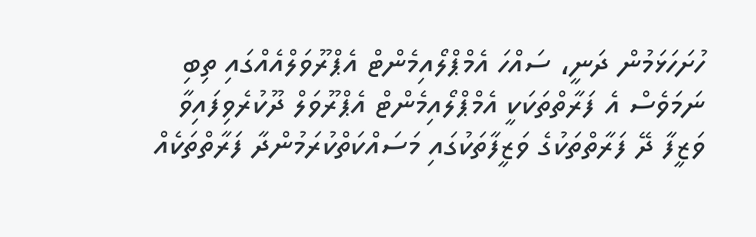ހުށަހަޅަމުން ދަނީ، ސައްހަ އެމްޕްލޯއިމެންޓް އެޕްރޫވަލްއެއްގައި ތިބި ނަމަވެސް އެ ފަރާތްތަކަކީ އެމްޕްލޯއިމެންޓް އެޕްރޫވަލް ދޫކުރެވިފައިވާ ވަޒީފާ ދޭ ފަރާތްތަކުގެ ވަޒީފާތަކުގައި މަސައްކަތްކުރަމުންދާ ފަރާތްތަކެއް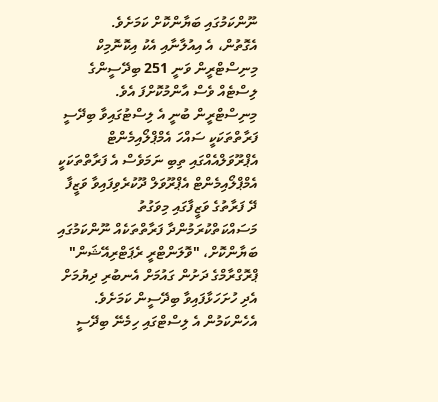ނޫންކަމުގައި ބަޔާންކޮށް ކަމަށެވެ.
އެގޮތުން، އެ އިއުލާނާއި އެކު އިކޮނޮމިކް މިނިސްޓްރީން ވަނީ 251 ބިދޭސީންގެ ލިސްޓެއް ވެސް އާންމުކޮށްފަ އެވެ. މިނިސްޓްރީން ބުނީ އެ ލިސްޓުގައިވާ ބިދޭސީ ފަރާތްތަކަކީ ސައްހަ އެމްޕްލޯއިމެންޓް އެޕްރޫވަލްއެއްގައި ތިބި ނަމަވެސް އެ ފަރާތްތަކަކީ އެމްޕްލޯއިމެންޓް އެޕްރޫވަލް ދޫކުރެވިފައިވާ ވަޒީފާ ދޭ ފަރާތުގެ ވަޒީފާގައި މިވަގުތު މަސައްކަތްކުރަމުންދާ ފަރާތްތަކެއް ނޫންކަމުގައި ބަޔާންކޮށް، "ވޮލަންޓްރީ ރެޕަޓްރިއޭޝަން" ޕްރޮގްރާމްގެ ދަށުން ގައުމަށް އެނބުރި ދިޔުމަށް އެދި ހުށަހަޅާފައިވާ ބިދޭސީން ކަމަށެވެ.
އެހެންކަމުން އެ ލިސްޓްގައި ހިމެނޭ ބިދޭސީ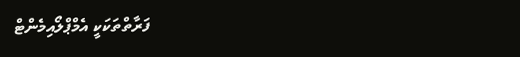ފަރާތްތަކަކީ އެމްޕްލޯއިމެންޓް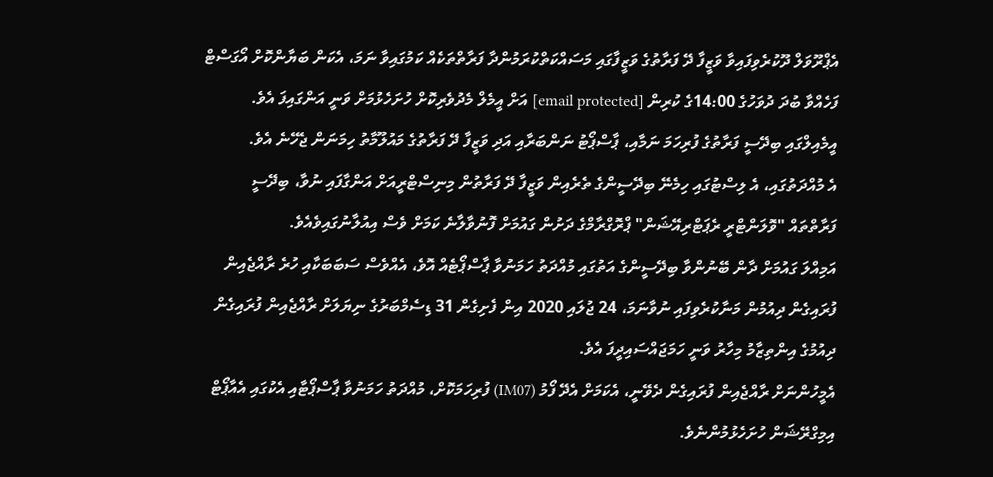އެޕްރޫވަލް ދޫކުރެވިފައިވާ ވަޒީފާ ދޭ ފަރާތުގެ ވަޒީފާގައި މަސައްކަތްކުރަމުންދާ ފަރާތްތަކެއް ކަމުގައިވާ ނަމަ، އެކަން ބަޔާންކޮށް އޯގަސްޓް ފަހެއްވާ ބުދަ ދުވަހުގެ 14:00ގެ ކުރިން [email protected] އަށް އީމެލް މެދުވެރިކޮށް ހުށަހެޅުމަށް ވަނީ އަންގައިފަ އެވެ.
އީމެއިލްގައި ބިދޭސީ ފަރާތުގެ ފުރިހަމަ ނަމާއި، ޕާސްޕޯޓު ނަންބަރާއި އަދި ވަޒީފާ ދޭ ފަރާތުގެ މައުލޫމާތު ހިމަނަން ޖެހޭނެ އެވެ.
އެ މުއްދަތުގައި، އެ ލިސްޓުގައި ހިމެނޭ ބިދޭސީންގެ ތެރެއިން ވަޒީފާ ދޭ ފަރާތުން މިނިސްޓްރީއަށް އަންގާފައި ނުވާ، ބިދޭސީ ފަރާތްތައް "ވޮލަންޓްރީ ރެޕަޓްރިއޭޝަން" ޕްރޮގްރާމްގެ ދަށުން ގައުމަށް ފޮނުވާލާނެ ކަމަށް ވެސް އިއުލާނުގައިވެއެވެ.
އަމިއްލަ ގައުމަށް ދާން ބޭނުންވާ ބިދޭސީންގެ އަތުގައި މުއްދަތު ހަމަނުވާ ޕާސްޕޯޓެއް އޮވެ، އެއްވެސް ސަބަބަކާއި ހުރެ ރާއްޖެއިން ފުރައިގެން ދިއުމުން މަނާކުރެވިފައި ނުވާނަމަ، 24 ޖުލައި 2020 އިން ފެށިގެން 31 ޑިސެމްބަރުގެ ނިޔަލަށް ރާއްޖެއިން ފުރައިގެން ދިއުމުގެ އިންތިޒާމު މިހާރު ވަނީ ހަމަޖައްސައިދީފަ އެވެ.
އެމީހުންނަށް ރާއްޖެއިން ފުރައިގެން ދެވޭނީ، އެކަމަށް އެދޭ ފޯމު (IM07) ފުރިހަމަކޮށް، މުއްދަތު ހަމަނުވާ ޕާސްޕޯޓާއި އެކުގައި އެއާޕޯޓް އިމިގްރޭޝަން ހުށަހެޅުމުންނެވެ.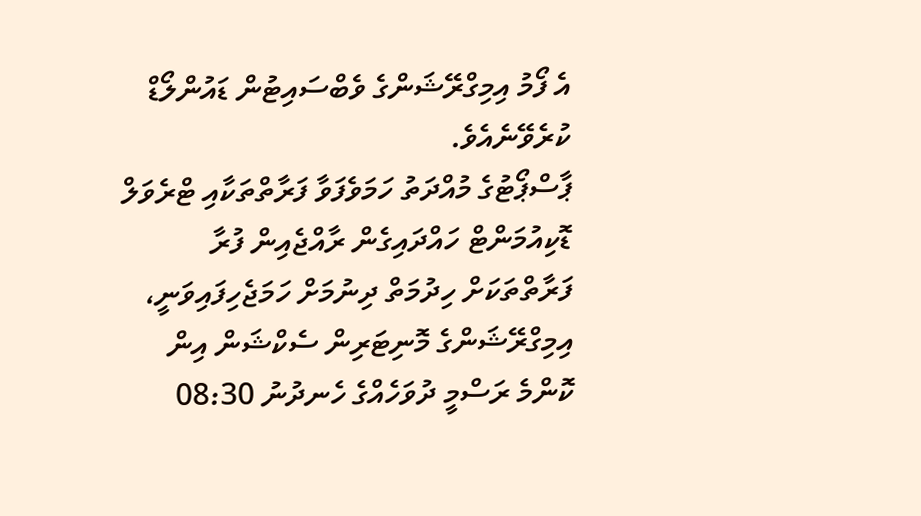އެ ފޯމު އިމިގްރޭޝަންގެ ވެބްސައިޓުން ޑައުންލޯޑް ކުރެވޭނެއެވެ.
ޕާސްޕޯޓުގެ މުއްދަތު ހަމަވެފަވާ ފަރާތްތަކާއި ޓްރެވަލް ޑޮކިއުމަންޓް ހައްދައިގެން ރާއްޖެއިން ފުރާ ފަރާތްތަކަށް ހިދުމަތް ދިނުމަށް ހަމަޖެހިފައިވަނީ، އިމިގްރޭޝަންގެ މޮނިޓަރިން ސެކްޝަން އިން ކޮންމެ ރަސްމީ ދުވަހެއްގެ ހެނދުނު 08:30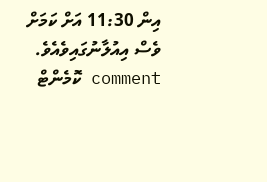އިން 11:30 އަށް ކަމަށް ވެސް އިއުލާނުގައިވެއެވެ.
comment ކޮމެންޓް